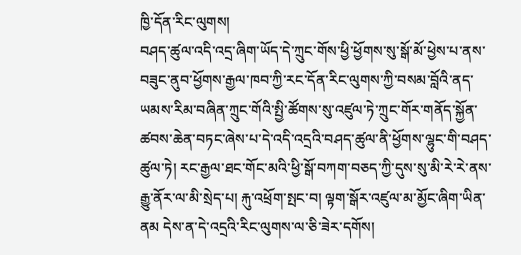ཁྱི་དོན་རིང་ལུགས།
བཤད་ཚུལ་འདི་འདྲ་ཞིག་ཡོད་དེ་ཀྲུང་གོས་ཕྱི་ཕྱོགས་སུ་སྒོ་མོ་ཕྱེས་པ་ནས་བཟུང་ནུབ་ཕྱོགས་རྒྱལ་ཁབ་ཀྱི་རང་དོན་རིང་ལུགས་ཀྱི་བསམ་བློའི་ནད་ཡམས་རིམ་བཞིན་ཀྲུང་གོའི་སྤྱི་ཚོགས་སུ་འཛུལ་ཏེ་ཀྲུང་གོར་གནོད་སྐྱོན་ཚབས་ཆེན་བཏང་ཞེས་པ་དེ་འདི་འདྲའི་བཤད་ཚུལ་ནི་ཕྱོགས་ལྷུང་གི་བཤད་ཚུལ་ཏེ། རང་རྒྱལ་ཐང་གོང་མའི་ཕྱི་སྒོ་བཀག་བཅད་ཀྱི་དུས་སུ་མི་རེ་རེ་ནས་རྒྱུ་ནོར་ལ་མི་སྲེད་པ། རྐུ་འཕྲོག་སྤང་བ། ལྟག་སྒོར་འཛུལ་མ་མྱོང་ཞིག་ཡིན་ནམ དེས་ན་དེ་འདྲའི་རིང་ལུགས་ལ་ཅི་ཟེར་དགོས།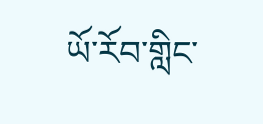ཡོ་རོབ་གླིང་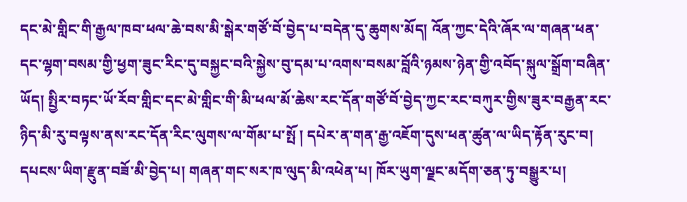དང་མེ་གླིང་གི་རྒྱལ་ཁབ་ཕལ་ཆེ་བས་མི་སྒེར་གཙོ་བོ་བྱེད་པ་བདེན་དུ་ཆུགས་མོད། འོན་ཀྱང་དེའི་ཞོར་ལ་གཞན་ཕན་དང་ལྷག་བསམ་གྱི་ཕྱག་ཟུང་རིང་དུ་བསྐྱང་བའི་སྐྱེས་བུ་དམ་པ་འགས་བསམ་བློའི་ཉམས་ཉེན་གྱི་འབོད་སྐུལ་སྒྲོག་བཞིན་ཡོད། སྤྱིར་བཏང་ཡོ་རོབ་གླིང་དང་མེ་གླིང་གི་མི་ཕལ་མོ་ཆེས་རང་དོན་གཙོ་བོ་བྱེད་ཀྱང་རང་བཀུར་གྱིས་ཟུར་བརྒྱན་རང་ཉིད་མི་རུ་བལྟས་ནས་རང་དོན་རིང་ལུགས་ལ་གོམ་པ་སྤོ ། དཔེར་ན་གན་རྒྱ་འཇོག་དུས་ཕན་ཚུན་ལ་ཡིད་རྟོན་རུང་བ། དཔངས་ཡིག་རྫུན་བཟོ་མི་བྱེད་པ། གཞན་གང་སར་ཁ་ལུད་མི་འཕེན་པ། ཁོར་ཡུག་ལྗང་མདོག་ཅན་ཏུ་བསྒྱུར་པ།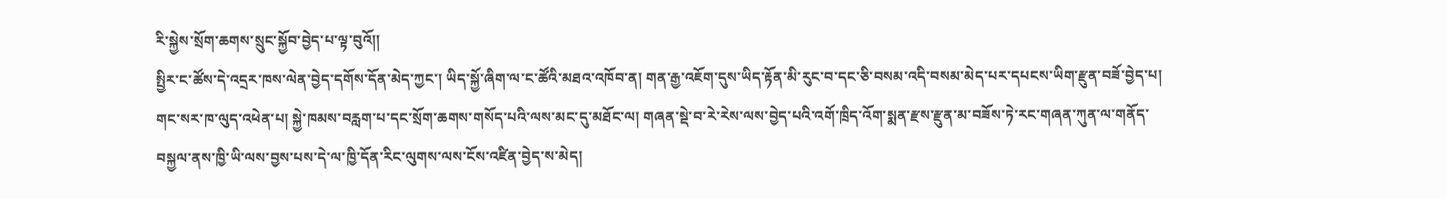རི་སྐྱེས་སྲོག་ཆགས་སྲུང་སྐྱོབ་བྱེད་པ་ལྟ་བུའོ།།
སྤྱིར་ང་ཚོས་དེ་འདྲར་ཁས་ལེན་བྱེད་དགོས་དོན་མེད་ཀྱང་། ཡིད་སྐྱོ་ཞིག་ལ་ང་ཚོའི་མཐའ་འཁོབ་ན། གན་རྒྱ་འཇོག་དུས་ཡིད་རྟོན་མི་རུང་བ་དང་ཅི་བསམ་འདི་བསམ་མེད་པར་དཔངས་ཡིག་རྫུན་བཟོ་བྱེད་པ། གང་སར་ཁ་ལུད་འཕེན་པ། སྐྱེ་ཁམས་བརླག་པ་དང་སྲོག་ཆགས་གསོད་པའི་ལས་མང་དུ་མཐོང་ལ། གཞན་སྡེ་བ་རེ་རེས་ལས་བྱེད་པའི་འགོ་ཁྲིད་འོག་སྨན་རྫས་རྫུན་མ་བཟོས་ཏེ་རང་གཞན་ཀུན་ལ་གནོད་བསྐྱལ་ནས་ཁྱི་ཡི་ལས་བྱས་པས་དེ་ལ་ཁྱི་དོན་རིང་ལུགས་ལས་ངོས་འཛིན་བྱེད་ས་མེད།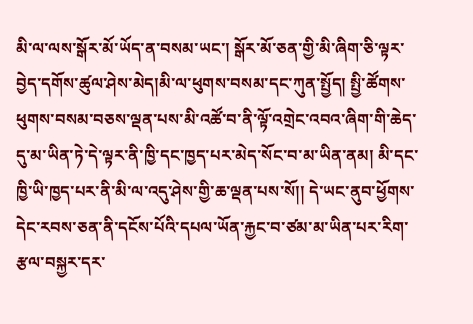མི་ལ་ལས་སྒོར་མོ་ཡོད་ན་བསམ་ཡང་། སྒོར་མོ་ཅན་གྱི་མི་ཞིག་ཅི་ལྟར་བྱེད་དགོས་ཚུལ་ཤེས་མེད།མི་ལ་ཕུགས་བསམ་དང་ཀུན་སྤྱོད། སྤྱི་ཚོགས་ཕུགས་བསམ་བཅས་ལྡན་པས་མི་འཚོ་བ་ནི་ལྟོ་འགྲེང་འབའ་ཞིག་གི་ཆེད་དུ་མ་ཡིན་ཏེ་དེ་ལྟར་ནི་ཁྱི་དང་ཁྱད་པར་མེད་སོང་བ་མ་ཡིན་ནམ། མི་དང་ཁྱི་ཡི་ཁྱད་པར་ནི་མི་ལ་འདུ་ཤེས་གྱི་ཆ་ལྡན་པས་སོ།། དེ་ཡང་ནུབ་ཕྱོགས་དེང་རབས་ཅན་ནི་དངོས་པོའི་དཔལ་ཡོན་རྐྱང་བ་ཙམ་མ་ཡིན་པར་རིག་རྩལ་བསྐྱར་དར་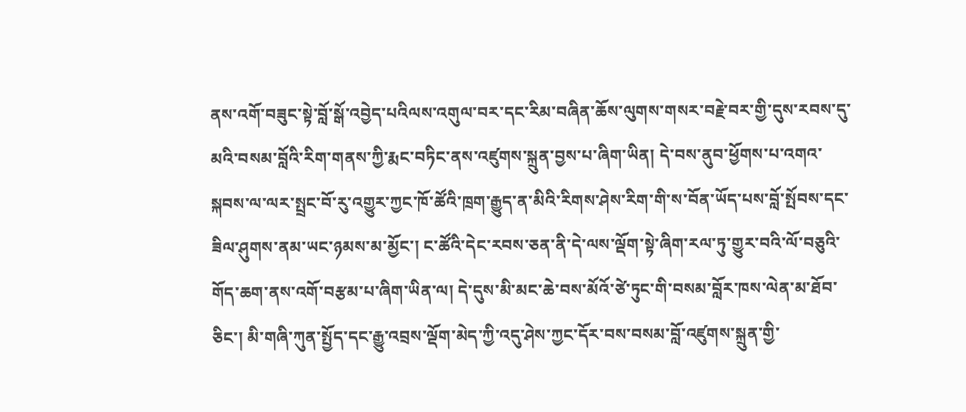ནས་འགོ་བཟུང་སྟེ་བློ་སྒོ་འབྱེད་པའིལས་འགུལ་བར་དང་རིམ་བཞིན་ཆོས་ལུགས་གསར་བརྗེ་བར་གྱི་དུས་རབས་དུ་མའི་བསམ་བློའི་རིག་གནས་ཀྱི་རྨང་བཏིང་ནས་འཛུགས་སྐྲུན་བྱས་པ་ཞིག་ཡིན། དེ་བས་ནུབ་ཕྱོགས་པ་འགའ་སྐབས་ལ་ལར་སྤྲང་བོ་རུ་འགྱུར་ཀྱང་ཁོ་ཚོའི་ཁྲག་རྒྱུད་ན་མིའི་རིགས་ཤེས་རིག་གི་ས་བོན་ཡོད་པས་བློ་སྤོབས་དང་ཟིལ་ཤུགས་ནམ་ཡང་ཉམས་མ་མྱོང་། ང་ཚོའི་དེང་རབས་ཅན་ནི་དེ་ལས་ལྡོག་སྟེ་ཞིག་རལ་ཏུ་གྱུར་བའི་ལོ་བཅུའི་གོད་ཆག་ནས་འགོ་བརྩམ་པ་ཞིག་ཡིན་ལ། དེ་དུས་མི་མང་ཆེ་བས་མོའོ་ཙེ་ཏུང་གི་བསམ་བློར་ཁས་ལེན་མ་ཐོབ་ཅིང་། མི་གཞི་ཀུན་སྤྱོད་དང་རྒྱུ་འབྲས་ལྡོག་མེད་ཀྱི་འདུ་ཤེས་ཀྱང་དོར་བས་བསམ་བློ་འཛུགས་སྐྲུན་གྱི་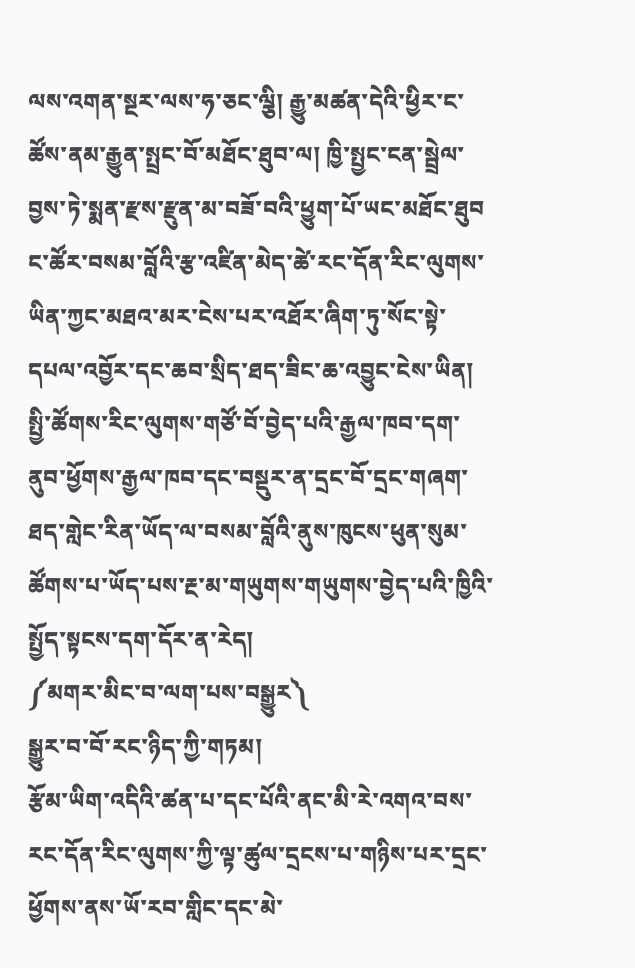ལས་འགན་སྔར་ལས་ཧ་ཅང་ལྕི། རྒྱུ་མཚན་དེའི་ཕྱིར་ང་ཚོས་ནམ་རྒྱུན་སྤྲང་བོ་མཐོང་ཐུབ་ལ། ཁྱི་སྤྱང་ངན་སྦྲེལ་བྱས་ཏེ་སྨན་རྫས་རྫུན་མ་བཟོ་བའི་ཕྱུག་པོ་ཡང་མཐོང་ཐུབ
ང་ཚོར་བསམ་བློའི་རྩ་འཛིན་མེད་ཚེ་རང་དོན་རིང་ལུགས་ཡིན་ཀྱང་མཐའ་མར་ངེས་པར་འཐོར་ཞིག་ཏུ་སོང་སྟེ་དཔལ་འབྱོར་དང་ཆབ་སྲིད་ཐད་ཟིང་ཆ་འབྱུང་ངེས་ཡིན། སྤྱི་ཚོགས་རིང་ལུགས་གཙོ་བོ་བྱེད་པའི་རྒྱལ་ཁབ་དག་ནུབ་ཕྱོགས་རྒྱལ་ཁབ་དང་བསྡུར་ན་དྲང་བོ་དྲང་གཞག་ཐད་གླེང་རིན་ཡོད་ལ་བསམ་བློའི་ནུས་ཁུངས་ཕུན་སུམ་ཚོགས་པ་ཡོད་པས་རྔ་མ་གཡུགས་གཡུགས་བྱེད་པའི་ཁྱིའི་སྤྱོད་སྟངས་དག་དོར་ན་རེད།
༼མགར་མིང་བ་ལག་པས་བསྒྱུར༽
སྒྱུར་བ་བོ་རང་ཉིད་ཀྱི་གཏམ།
རྩོམ་ཡིག་འདིའི་ཚན་པ་དང་པོའི་ནང་མི་རེ་འགའ་བས་རང་དོན་རིང་ལུགས་ཀྱི་ལྟ་ཚུལ་དྲངས་པ་གཉིས་པར་དྲང་ཕྱོགས་ནས་ཡོ་རབ་གླིང་དང་མེ་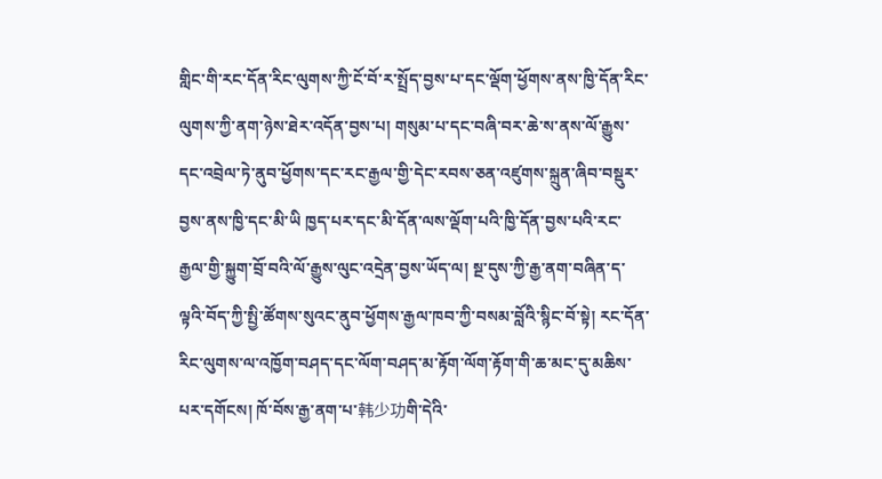གླིང་གི་རང་དོན་རིང་ལུགས་ཀྱི་ངོ་བོ་ར་སྤྲོད་བྱས་པ་དང་ལྡོག་ཕྱོགས་ནས་ཁྱི་དོན་རིང་ལུགས་ཀྱི་ནག་ཉེས་ཐེར་འདོན་བྱས་པ། གསུམ་པ་དང་བཞི་བར་ཆེ་ས་ནས་ལོ་རྒྱུས་དང་འབྲེལ་ཏེ་ནུབ་ཕྱོགས་དང་རང་རྒྱལ་གྱི་དེང་རབས་ཅན་འཛུགས་སྐྲུན་ཞིབ་བསྡུར་བྱས་ནས་ཁྱི་དང་མི་ཡི ཁྱད་པར་དང་མི་དོན་ལས་ལྡོག་པའི་ཁྱི་དོན་བྱས་པའི་རང་རྒྱལ་གྱི་སྐྱུག་བྲོ་བའི་ལོ་རྒྱུས་ལུང་འདྲེན་བྱས་ཡོད་ལ། སྔ་དུས་ཀྱི་རྒྱ་ནག་བཞིན་ད་ལྟའི་བོད་ཀྱི་སྤྱི་ཚོགས་སུའང་ནུབ་ཕྱོགས་རྒྱལ་ཁབ་ཀྱི་བསམ་བློའི་སྙིང་བོ་སྟེ། རང་དོན་རིང་ལུགས་ལ་འཁྱོག་བཤད་དང་ལོག་བཤད་མ་རྟོག་ལོག་རྟོག་གི་ཆ་མང་དུ་མཆིས་པར་དགོངས། ཁོ་བོས་རྒྱ་ནག་པ་韩少功གི་དེའི་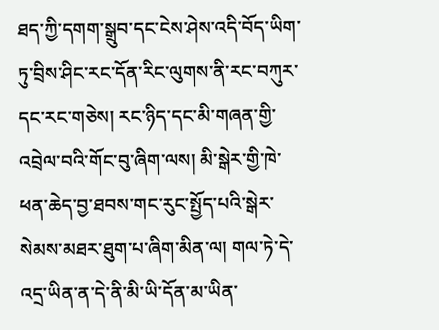ཐད་ཀྱི་དགག་སྒྲུབ་དང་ངེས་ཤེས་འདི་བོད་ཡིག་ཏུ་བྲིས་ཤིང་རང་དོན་རིང་ལུགས་ནི་རང་བཀུར་དང་རང་གཅེས། རང་ཉིད་དང་མི་གཞན་གྱི་འབྲེལ་བའི་གོང་བུ་ཞིག་ལས། མི་སྒེར་གྱི་ཁེ་ཕན་ཆེད་བྱ་ཐབས་གང་རུང་སྤྱོད་པའི་སྒེར་སེམས་མཐར་ཐུག་པ་ཞིག་མིན་ལ། གལ་ཏེ་དེ་འདྲ་ཡིན་ན་དེ་ནི་མི་ཡི་དོན་མ་ཡིན་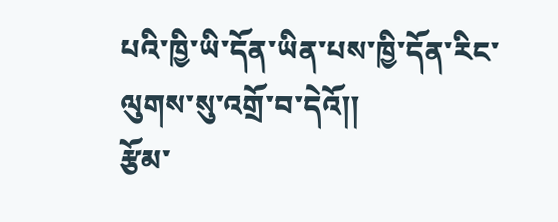པའི་ཁྱི་ཡི་དོན་ཡིན་པས་ཁྱི་དོན་རིང་ལུགས་སུ་འགྲོ་བ་དེའོ།།
རྩོམ་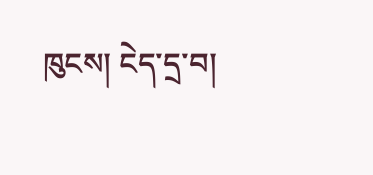ཁུངས། ངེད་དྲ་བ།